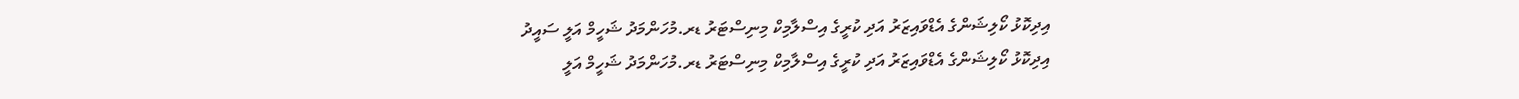އިދިކޮޅު ކޯލިޝަންގެ އެޑްވައިޒަރު އަދި ކުރީގެ އިސްލާމިކް މިނިސްޓަރު ޑރ.މުހަންމަދު ޝަހީމް އަލީ ސައީދު
އިދިކޮޅު ކޯލިޝަންގެ އެޑްވައިޒަރު އަދި ކުރީގެ އިސްލާމިކް މިނިސްޓަރު ޑރ.މުހަންމަދު ޝަހީމް އަލީ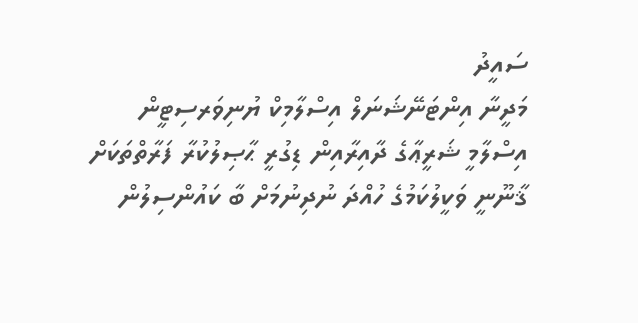ސައީދު
މަދީނާ އިންޓަނޭޝަނަލް އިސްލާމިކް ޔުނިވަރސިޓީން އިސްލާމީ ޝަރީޢާގެ ދާއިރާއިން ޑިގުރީ ޙާޞިލުކުރާ ފަރާތްތަކަށް ޤާނޫނީ ވަކީލުކަމުގެ ހުއްދަ ނުދިނުމަށް ބާ ކައުންސިލުން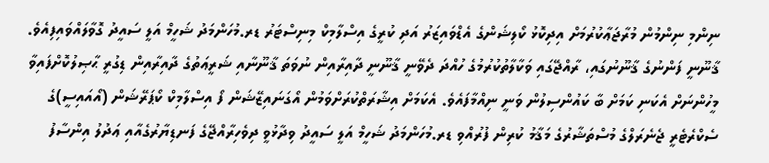ނިންމި ނިންމުން މުރާޖަޢާކުރުމަށް އިދިކޮޅު ކޯލިޝަންގެ އެޑްވައިޒަރު އަދި ކުރީގެ އިސްލާމިކް މިނިސްޓަރު ޑރ.މުހަންމަދު ޝަހީމް އަލީ ސައީދު ގޮވާލައްވައިފިއެވެ.
ޤާނޫނީ ފަންނުގެ ޤާނޫނުގައި، ރާއްޖޭގައި ވަކާލާތުކުރުމުގެ ހުއްދަ ދެވޭނީ ޤާނޫނީ ދާއިރާއިން ނުވަތަ ޤާނޫނާއި ޝަރީޢަތުގެ ދާއިރާއިން ޑިގުރީ ޙާޞިލުކޮށްފައިވާ މީހުންނަށް އެކަނި ކަމަށް ބާ ކައުންސިލުން ވަނީ ނިއްމާފައެވެ. އެކަމަށް އިޝާރަތްކުރަށްވަމުން އޯގަނައިޒޭޝަން ފޯ އިސްލާމިކް ކޯޕަރޭޝަން (އޯއައިސީ)ގެ ސެކްރެޓެރީ ޖެނެރަލްގެ މުސްތަޝާރުގެ މަޤާމު ކުރިން ފުރުއްވި ޑރ.މުހަންމަދު ޝަހީމް އަލީ ސައީދު ވިދާޅުވީ ދިވެހިރާއްޖޭގެ ފަނޑިޔާރުގެއާއި ޢަދުލު އިންސާފު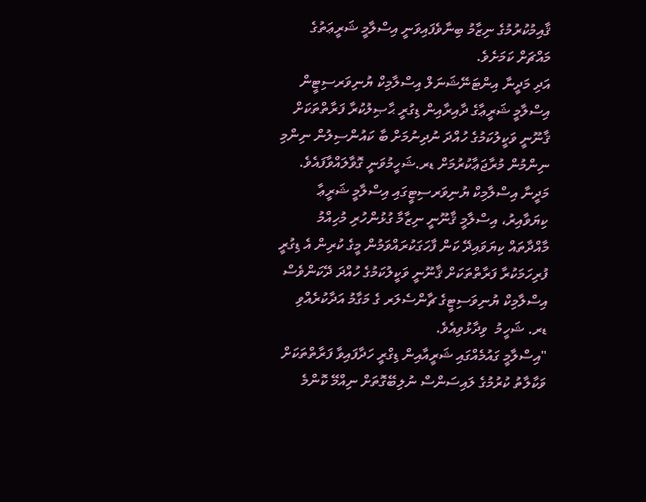ޤާއިމުކުރުމުގެ ނިޒާމު ބިނާވެފައިވަނީ އިސްލާމީ ޝަރީޢަތުގެ މައްޗަށް ކަމަށެވެ.
އަދި މަދީނާ އިންޓަނޭޝަނަލް އިސްލާމިކް ޔުނިވަރސިޓީން އިސްލާމީ ޝަރީޢާގެ ދާއިރާއިން ޑިގުރީ ޙާޞިލުކުރާ ފަރާތްތަކަށް ޤާނޫނީ ވަކީލުކަމުގެ ހުއްދަ ނުދިނުމަށް ބާ ކައުންސިލުން ނިންމި ނިންމުން މުރާޖަޢާކުރުމަށް ޑރ.ޝަހީމުވަނީ ގޮވާލައްވާފައެވެ. މަދީނާ އިސްލާމިކް ޔުނިވަރސިޓީގައި އިސްލާމީ ޝަރީޢާ ކިޔަވާއިރު، އިސްލާމީ ޤާނޫނީ ނިޒާމާ ގުޅުންހުރި މުހިއްމު މާއްދާތައް ކިޔަވައިދޭ ކަން ފާހަގަކުރައްވަމުން މީގެ ކުރިން އެ ޑިގުރީ ފުރިހަމަކުރާ ފަރާތްތަކަށް ޤާނޫނީ ވަކީލުކަމުގެ ހުއްދަ ދޭކަންވެސް އިސްލާމިކް ޔުނިވަސިޓީގެ ޗާންސެލަރ ގެ މަގާމު އަދާކުރެއްވި ޑރ. ޝަހީމު  ވިދާޅުވިއެވެ.
"އިސްލާމީ ގައުމެއްގައި ޝަރީއާއިން ޑިގްރީ ހަދާފައިވާ ފަރާތްތަކަށް ވަކާލާތު ކުރުމުގެ ލައިސަންސް ނުލިބޭގޮތަށް ނިއްމޭ ކޮންމެ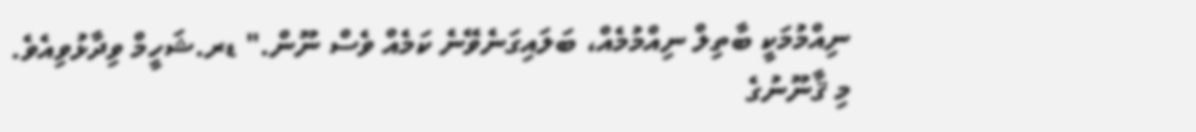ނިއްމުމަކީ ބާތިލް ނިއްމުމެއް، ބަލައިގަނެވޭނެ ކަމެއް ވެސް ނޫން." ޑރ.ޝަހީމް ވިދާޅުވިއެވެ.
މި ޤާނޫނުގެ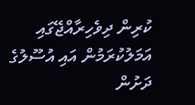ކުރިން ދިވެހިރާއްޖޭގައި އަމަލުކުރަމުން އައި އުސޫލުގެ ދަށުން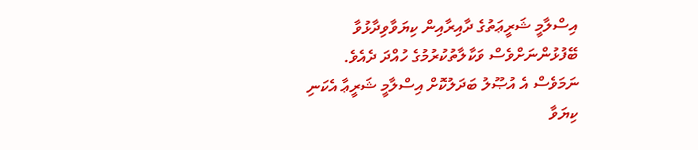އިސްލާމީ ޝަރީޢަތުގެ ދާއިރާއިން ކިޔަވާވިދާޅުވާ ބޭފުޅުންނަށްވެސް ވަކާލާތުކުރުމުގެ ހުއްދަ ދެއެވެ. ނަމަވެސް އެ އުޞޫލު ބަދަލުކޮށް އިސްލާމީ ޝަރީޢާ އެކަނި ކިޔަވާ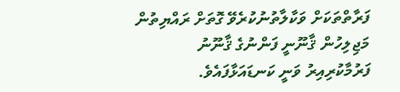ފަރާތްތަކަށް ވަކާލާތުނުކުރެވޭ ގޮތަށް ރައްޔިތުން މަޖިލިހުން ޤާނޫނީ ފަންނުގެ ޤާނޫނު ފަރުމާކުރިއިރު ވަނީ ކަނޑައަޅާފައެވެ.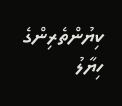ކިޔުންތެރިންގެ ހިޔާލު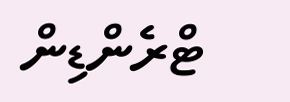ޓްރެންޑިން